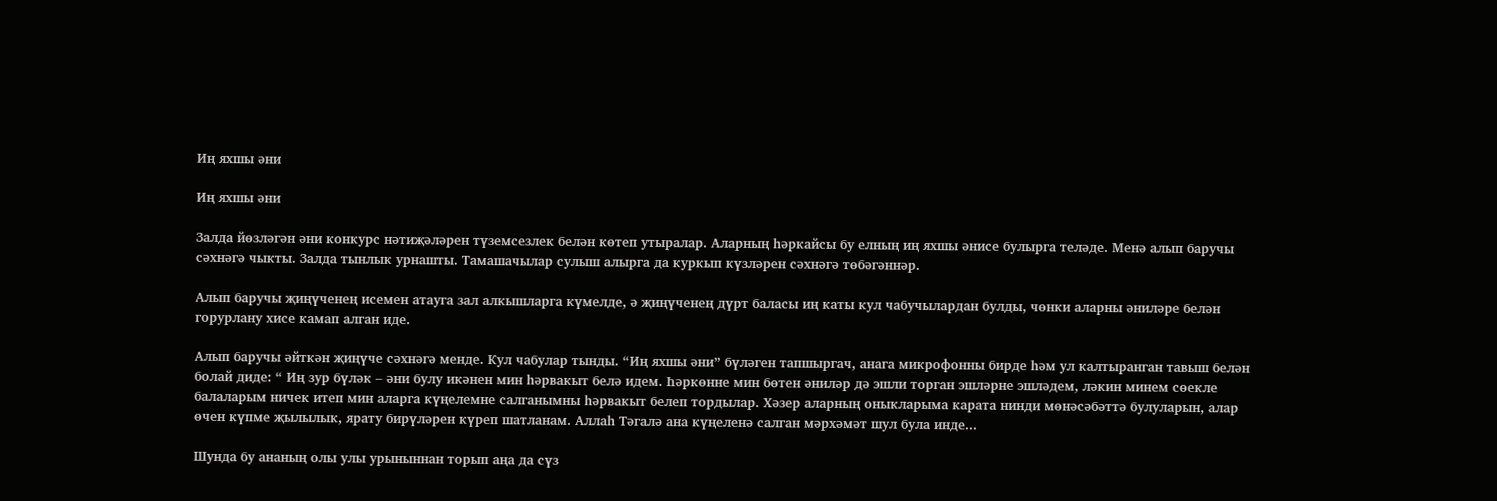Иң яхшы әни

Иң яхшы әни

Залда йөзләгән әни конкурс нәтиҗәләрен түземсезлек белән көтеп утыралар. Аларның һәркайсы бу елның иң яхшы әнисе булырга теләде. Менә алып баручы сәхнәгә чыкты. Залда тынлык урнашты. Тамашачылар сулыш алырга да куркып күзләрен сәхнәгә төбәгәннәр.

Алып баручы җиңүченең исемен атауга зал алкышларга күмелде, ә җиңүченең дүрт баласы иң каты кул чабучылардан булды, чөнки аларны әниләре белән горурлану хисе камап алган иде.

Алып баручы әйткән җиңүче сәхнәгә менде. Кул чабулар тынды. “Иң яхшы әни” бүләген тапшыргач, анага микрофонны бирде һәм ул калтыранган тавыш белән болай диде: “ Иң зур бүләк – әни булу икәнен мин һәрвакыт белә идем. Һәркөнне мин бөтен әниләр дә эшли торган эшләрне эшләдем, ләкин минем сөекле балаларым ничек итеп мин аларга күңелемне салганымны һәрвакыт белеп тордылар. Хәзер аларның оныкларыма карата нинди мөнәсәбәттә булуларын, алар өчен күпме җылылык, ярату бирүләрен күреп шатланам. Аллаһ Тәгалә ана күңеленә салган мәрхәмәт шул була инде...

Шунда бу ананың олы улы урыныннан торып аңа да сүз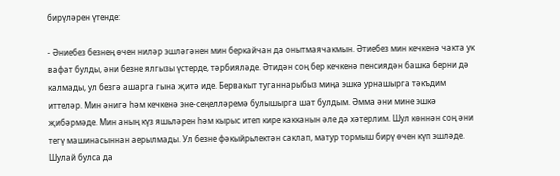бирүләрен үтенде:

- Әниебез безнең өчен ниләр эшләгәнен мин беркайчан да онытмаячакмын. Әтиебез мин кечкенә чакта ук вафат булды, әни безне ялгызы үстерде, тәрбияләде. Әтидән соң бер кечкенә пенсиядән башка берни дә калмады, ул безгә ашарга гына җитә иде. Бервакыт туганнарыбыз миңа эшкә урнашырга тәкъдим иттеләр. Мин әнигә һәм кечкенә эне-сеңелләремә булышырга шат булдым. Әмма әни мине эшкә җибәрмәде. Мин аның күз яшьләрен һәм кырыс итеп кире какканын әле дә хәтерлим. Шул көннән соң әни тегү машинасыннан аерылмады. Ул безне фәкыйрьлектән саклап, матур тормыш бирү өчен күп эшләде. Шулай булса да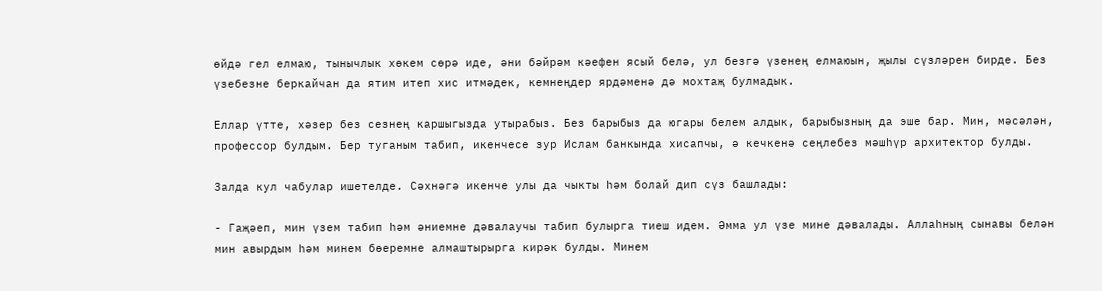өйдә гел елмаю, тынычлык хөкем сөрә иде, әни бәйрәм кәефен ясый белә, ул безгә үзенең елмаюын, җылы сүзләрен бирде. Без үзебезне беркайчан да ятим итеп хис итмәдек, кемнеңдер ярдәменә дә мохтаҗ булмадык.

Еллар үтте, хәзер без сезнең каршыгызда утырабыз. Без барыбыз да югары белем алдык, барыбызның да эше бар. Мин, мәсәлән, профессор булдым. Бер туганым табип, икенчесе зур Ислам банкында хисапчы, ә кечкенә сеңлебез мәшһүр архитектор булды.

Залда кул чабулар ишетелде. Сәхнәгә икенче улы да чыкты һәм болай дип сүз башлады:

- Гаҗәеп, мин үзем табип һәм әниемне дәвалаучы табип булырга тиеш идем. Әмма ул үзе мине дәвалады. Аллаһның сынавы белән мин авырдым һәм минем бөеремне алмаштырырга кирәк булды. Минем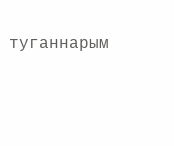туганнарым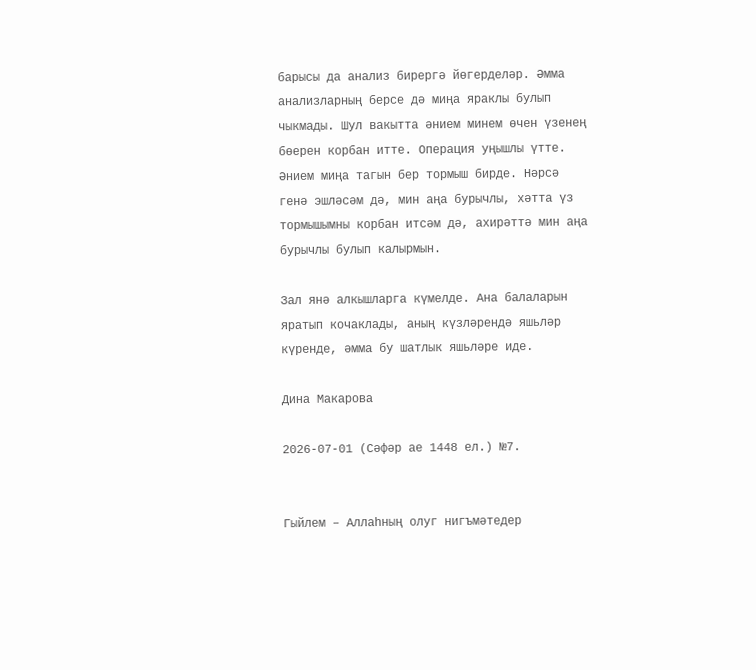барысы да анализ бирергә йөгерделәр. Әмма анализларның берсе дә миңа яраклы булып чыкмады. Шул вакытта әнием минем өчен үзенең бөерен корбан итте. Операция уңышлы үтте. Әнием миңа тагын бер тормыш бирде. Нәрсә генә эшләсәм дә, мин аңа бурычлы, хәтта үз тормышымны корбан итсәм дә, ахирәттә мин аңа бурычлы булып калырмын.

Зал янә алкышларга күмелде. Ана балаларын яратып кочаклады, аның күзләрендә яшьләр күренде, әмма бу шатлык яшьләре иде.

Дина Макарова

2026-07-01 (Сәфәр ае 1448 ел.) №7.


Гыйлем – Аллаһның олуг нигъмәтедер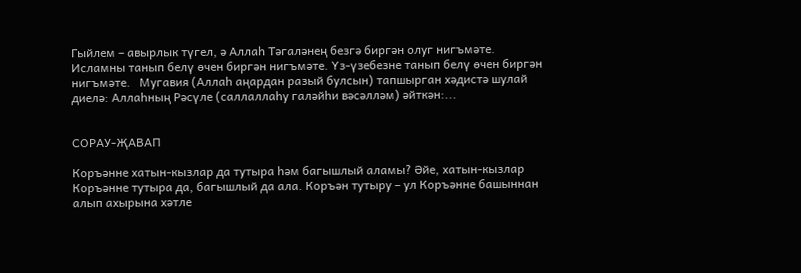Гыйлем – авырлык түгел, ә Аллаһ Тәгаләнең безгә биргән олуг нигъмәте. Исламны танып белү өчен биргән нигъмәте. Үз-үзебезне танып белү өчен биргән нигъмәте.   Мугавия (Аллаһ аңардан разый булсын) тапшырган хәдистә шулай диелә: Аллаһның Рәсүле (саллаллаһу галәйһи вәсәлләм) әйткән:...


СОРАУ-ҖАВАП

Коръәнне хатын-кызлар да тутыра һәм багышлый аламы? Әйе, хатын-кызлар Коръәнне тутыра да, багышлый да ала. Коръән тутыру – ул Коръәнне башыннан алып ахырына хәтле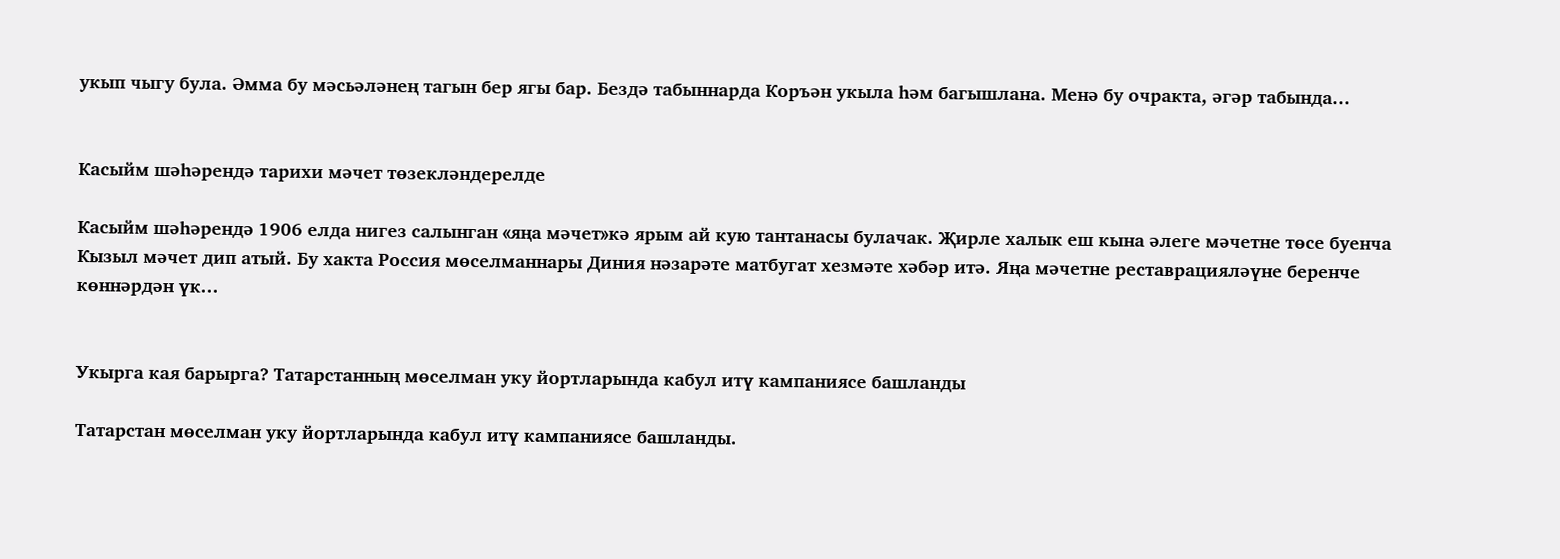укып чыгу була. Әмма бу мәсьәләнең тагын бер ягы бар. Бездә табыннарда Коръән укыла һәм багышлана. Менә бу очракта, әгәр табында...


Касыйм шәһәрендә тарихи мәчет төзекләндерелде

Касыйм шәһәрендә 1906 елда нигез салынган «яңа мәчет»кә ярым ай кую тантанасы булачак. Җирле халык еш кына әлеге мәчетне төсе буенча Кызыл мәчет дип атый. Бу хакта Россия мөселманнары Диния нәзарәте матбугат хезмәте хәбәр итә. Яңа мәчетне реставрацияләүне беренче көннәрдән үк...


Укырга кая барырга? Татарстанның мөселман уку йортларында кабул итү кампаниясе башланды

Татарстан мөселман уку йортларында кабул итү кампаниясе башланды.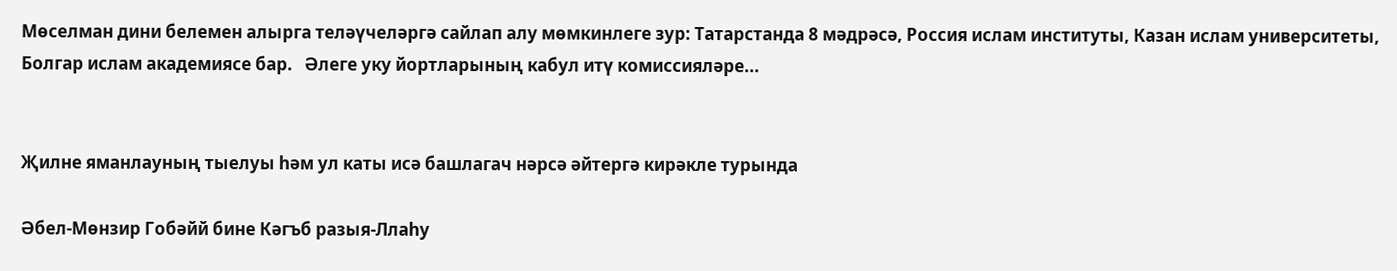Мөселман дини белемен алырга теләүчеләргә сайлап алу мөмкинлеге зур: Татарстанда 8 мәдрәсә, Россия ислам институты, Казан ислам университеты, Болгар ислам академиясе бар.   Әлеге уку йортларының кабул итү комиссияләре...


Җилне яманлауның тыелуы һәм ул каты исә башлагач нәрсә әйтергә кирәкле турында

Әбел-Мөнзир Гобәйй бине Кәгъб разыя-Ллаһу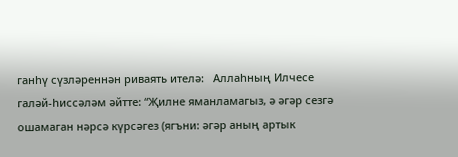ганһү сүзләреннән риваять ителә:   Аллаһның Илчесе галәй-һиссәләм әйтте: “Җилне яманламагыз, ә әгәр сезгә ошамаган нәрсә күрсәгез (ягъни: әгәр аның артык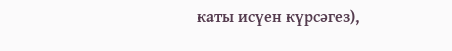каты исүен күрсәгез),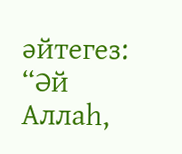әйтегез: “Әй Аллаһ,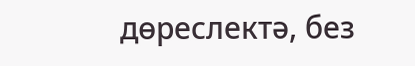дөреслектә, без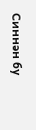Синнән бу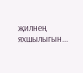җилнең яхшылыгын...